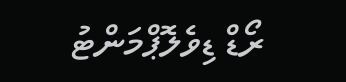ރޯޑް ޑިވެލޮޕްމަންޓު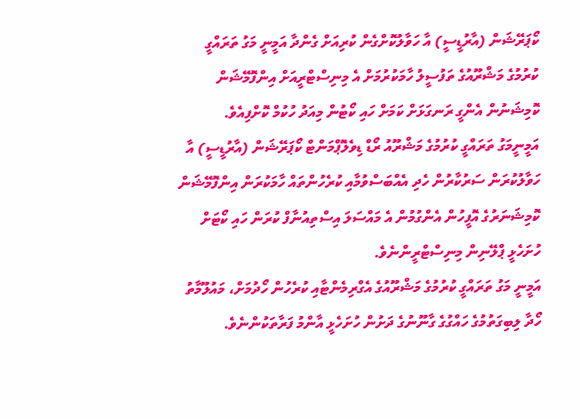ކޯޕަރޭޝަން (އާރުޑީސީ) އާ ހަވާލުކޮށްގެން ކުރިއަށް ގެންދާ އަމީނީ މަގު ތަރައްގީ ކުރުމުގެ މަޝްރޫއުގެ ތަފުސީލު ހާމަކުރުމަށް އެ މިނިސްޓްރީއަށް އިންފޮމޭޝަން ކޮމިޝަނުން އެންގީ ރަނގަޅަށް ކަމަށް ހައި ކޯޓުން މިއަދު ހުކުމް ކޮށްފިއެވެ.
އަމީނީމަގު ތަރައްގީ ކުރުމުގެ މަޝްރޫއު ރޯޑް ޑިވެލޮޕްމަންޓް ކޯޕަރޭޝަން (އާރުޑީސީ) އާ ހަވާލުކުރަން ސަރުކާރުން ހެދި އެއްބަސްވުމާއި ކުރެހުންތައް ހާމަކުރަން އިންފޮމޭޝަން ކޮމިޝަނަރުގެ އޮފީހުން އެންގުމުން އެ މައްސަލަ އިސްތިއުނާފް ކުރަން ހައި ކޯޓަށް ހުށަހެޅީ ޕްލޭނިން މިނިސްޓްރީންނެވެ.
އަމީނީ މަގު ތަރައްގީ ކުރުމުގެ މަޝްރޫއުގެ އެގްރިމެންޓާއި ކުރެހުން ހޯދުމަށް، މައުލޫމާތު ހޯދާ ލިބިގަތުމުގެ ހައްގުގެ ގާނޫނުގެ ދަށުން ހުށަހެޅީ އާންމު ފަރާތަކުންނެވެ.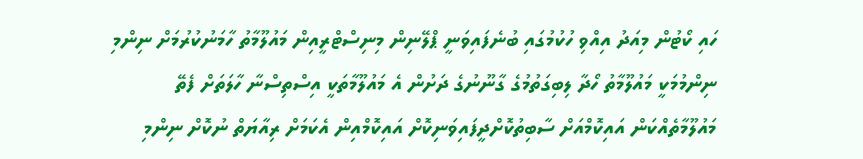ހައި ކޯޓުން މިއަދު އިއްވި ހުކުމުގައި ބުނެފައިވަނީ ޕްލޭނިން މިނިސްޓްރީއިން މައުލޫމާތު ހާމަނުކުރުމަށް ނިންމި ނިންމުމަކީ މައުލޫމާތު ހޯދާ ލިބިގަތުމުގެ ގާނޫނުގެ ދަށުން އެ މައުލޫމާތަކީ އިސްތިސްނާ ހާލަތަށް ފެތޭ މައުލޫމާތެއްކަން އައިކޮމްއަށް ސާބިތުކޮށްދީފައިވަނިކޮށް އައިކޮމްއިން އެކަމަށް ރިއާޔަތް ނުކޮށް ނިންމި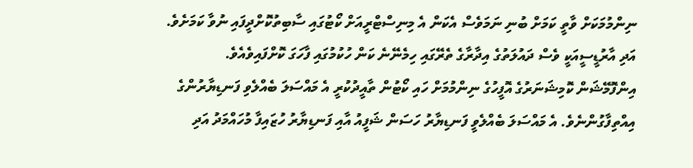ނިންމުމަކަށް ވާތީ ކަމަށް ބުނި ނަމަވެސް އެކަން އެ މިނިސްޓްރީއަށް ކޯޓުގައި ސާބިތުކޮށްދީފައި ނުވާ ކަމަށެވެ. އަދި އާރުޑީސީއަކީ ވެސް ދައުލަތުގެ އިދާރާގެ ތެރޭގައި ހިމެނޭނެ ކަން ހުކުމުގައި ފާހަގަ ކޮށްފައިވެއެވެ.
އިންފޮމޭޝަން ކޮމިޝަނަރުގެ އޮފީހުގެ ނިންމުމަށް ހައި ކޯޓުން ތާއީދުކުރީ އެ މައްސަލަ ބެއްލެވި ފަނޑިޔާރުންގެ އިއްތިފާގުންނެވެ. އެ މައްސަލަ ބެއްލެވީ ފަނޑިޔާރު ހަސަން ޝަފީއު އާއި ފަނޑިޔާރު ހުޒައިފާ މުހައްމަދު އަދި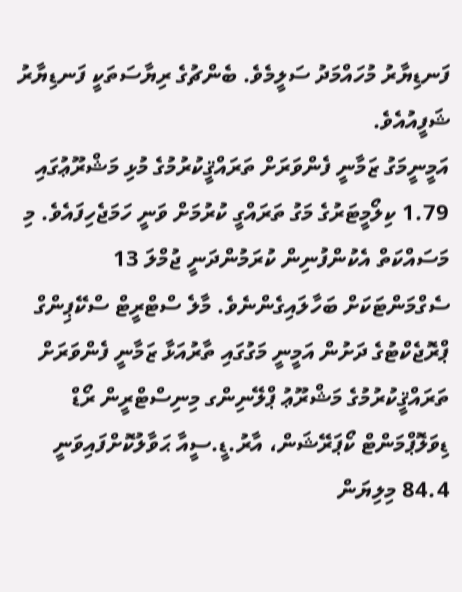ފަނޑިޔާރު މުހައްމަދު ސަލީމެވެ. ބެންޗުގެ ރިޔާސަތަކީ ފަނޑިޔާރު ޝަފީއުއެވެ.
އަމީނީމަގު ޒަމާނީ ފެންވަރަށް ތަރައްޤީކުރުމުގެ މުޅި މަޝްރޫޢުގައި 1.79 ކިލޯމީޓަރުގެ މަގު ތަރައްގީ ކުރުމަށް ވަނީ ހަމަޖެހިފައެވެ. މި މަސައްކަތް އެކުންފުނިން ކުރަމުންދަނީ ޖުމްލަ 13 ސެގްމަންޓަކަށް ބަހާލައިގެންނެވެ. މާލެ ސްޓްރީޓް ސްކޭޕިންގް ޕްރޮޖެކްޓުގެ ދަށުން އަމީނީ މަގުގައި ތާރުއަޅާ ޒަމާނީ ފެންވަރަށް ތަރައްޤީކުރުމުގެ މަޝްރޫޢު ޕްލޭނިންގ މިނިސްޓްރީން ރޯޑް ޑިވަލޮޕްމަންޓް ކޯޕަރޭޝަން، އާރު.ޑީ.ސީއާ ޙަވާލުކޮށްފައިވަނީ 84.4 މިލިޔަން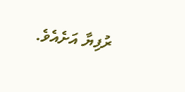ރުފިޔާ އަށެއެވެ.